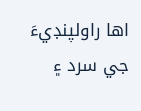اھا راولپنڊيءَ جي سرد ۽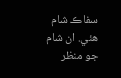سفاڪ شام ھئي. ان شام جو منظر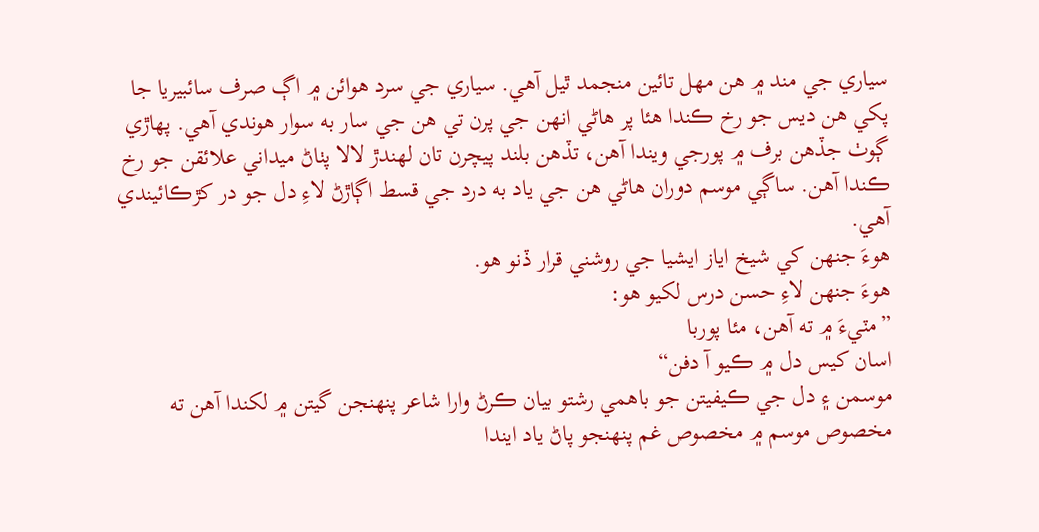سياري جي مند ۾ ھن مھل تائين منجمد ٿيل آھي. سياري جي سرد ھوائن ۾ اڳ صرف سائبيريا جا پکي ھن ديس جو رخ ڪندا ھئا پر ھاڻي انهن جي پرن تي ھن جي سار به سوار ھوندي آھي. پھاڙي ڳوٺ جڏھن برف ۾ پورجي ويندا آھن، تڏھن بلند پيچرن تان لھندڙ لالا پٺاڻ ميداني علائقن جو رخ ڪندا آھن. ساڳي موسم دوران ھاڻي ھن جي ياد به درد جي قسط اڳاڙڻ لاءِ دل جو در کڙڪائيندي آھي.
ھوءَ جنهن کي شيخ اياز ايشيا جي روشني قرار ڏنو ھو.
ھوءَ جنهن لاءِ حسن درس لکيو ھو:
”مٽيءَ ۾ ته آھن، مئا پوربا
اسان کيس دل ۾ ڪيو آ دفن“
موسمن ۽ دل جي ڪيفيتن جو باھمي رشتو بيان ڪرڻ وارا شاعر پنهنجن گيتن ۾ لکندا آھن ته مخصوص موسم ۾ مخصوص غم پنهنجو پاڻ ياد ايندا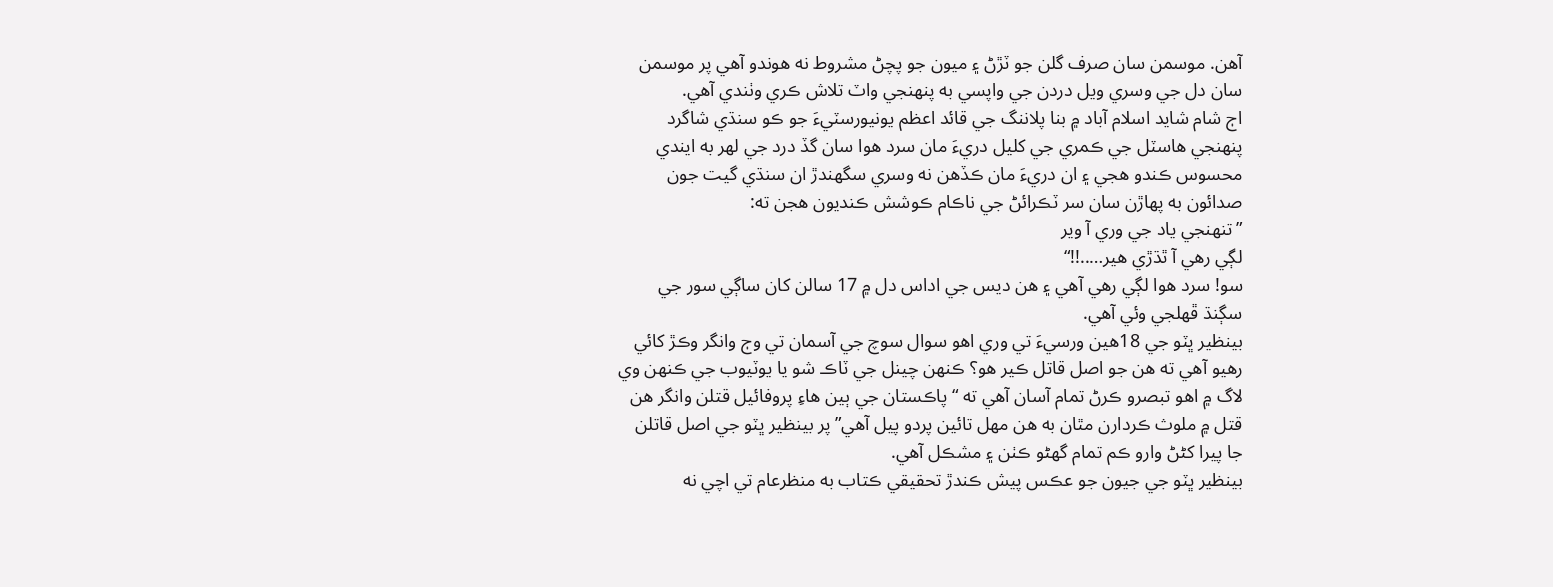آھن. موسمن سان صرف گلن جو ٽڙڻ ۽ ميون جو پچڻ مشروط نه ھوندو آھي پر موسمن سان دل جي وسري ويل دردن جي واپسي به پنهنجي واٽ تلاش ڪري وٺندي آھي.
اڄ شام شايد اسلام آباد ۾ بنا پلاننگ جي قائد اعظم يونيورسٽيءَ جو ڪو سنڌي شاگرد پنهنجي ھاسٽل جي ڪمري جي کليل دريءَ مان سرد ھوا سان گڏ درد جي لھر به ايندي محسوس ڪندو ھجي ۽ ان دريءَ مان ڪڏھن نه وسري سگھندڙ ان سنڌي گيت جون صدائون به پھاڙن سان سر ٽڪرائڻ جي ناڪام ڪوشش ڪنديون ھجن ته:
”تنهنجي ياد جي وري آ وير
لڳي رھي آ ٿڌڙي ھير…..!!“
سو! سرد ھوا لڳي رھي آھي ۽ ھن ديس جي اداس دل ۾ 17 سالن کان ساڳي سور جي سڳنڌ ڦھلجي وئي آھي.
بينظير ڀٽو جي 18ھين ورسيءَ تي وري اھو سوال سوچ جي آسمان تي وڄ وانگر وڪڙ کائي رھيو آھي ته ھن جو اصل قاتل ڪير ھو؟ ڪنهن چينل جي ٽاڪ شو يا يوٽيوب جي ڪنهن وي لاگ ۾ اھو تبصرو ڪرڻ تمام آسان آھي ته “پاڪستان جي ٻين ھاءِ پروفائيل قتلن وانگر ھن قتل ۾ ملوث ڪردارن مٿان به ھن مھل تائين پردو پيل آھي” پر بينظير ڀٽو جي اصل قاتلن جا پيرا کڻڻ وارو ڪم تمام گھڻو ڪٺن ۽ مشڪل آھي.
بينظير ڀٽو جي جيون جو عڪس پيش ڪندڙ تحقيقي ڪتاب به منظرعام تي اچي نه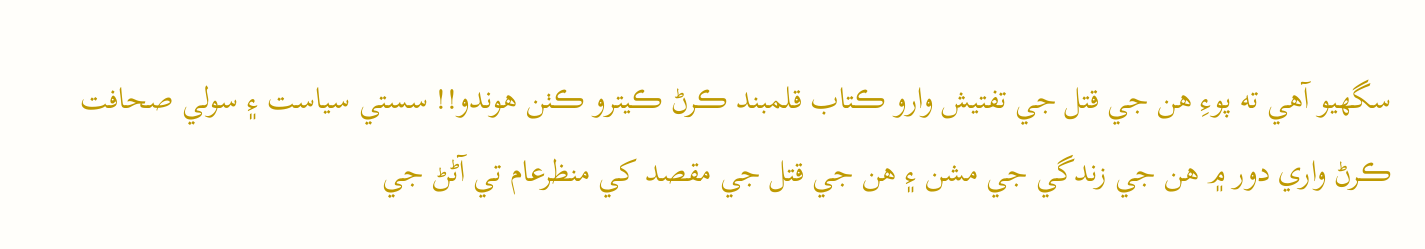سگھيو آھي ته پوءِ ھن جي قتل جي تفتيش وارو ڪتاب قلمبند ڪرڻ ڪيترو ڪٺن ھوندو!! سستي سياست ۽ سولي صحافت ڪرڻ واري دور ۾ ھن جي زندگي جي مشن ۽ ھن جي قتل جي مقصد کي منظرعام تي آڻڻ جي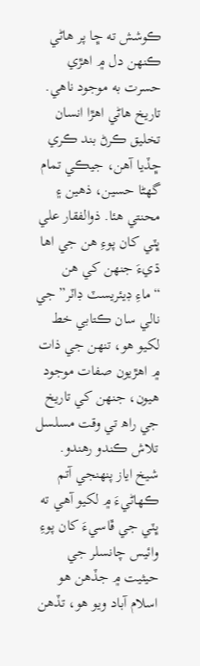ڪوشش ته ڇا پر ھاڻي ڪنهن دل ۾ اھڙي حسرت به موجود ناھي.
تاريخ ھاڻي اھڙا انسان تخليق ڪرڻ بند ڪري ڇڏيا آھن، جيڪي تمام گھڻا حسين، ذھين ۽ محنتي ھئا. ذوالفقار علي ڀٽي کان پوءِ ھن جي اھا ڌيءَ جنهن کي ھن “ماءِ ڊيئريسٽ ڊاٽر” جي نالي سان ڪتابي خط لکيو ھو، تنهن جي ذات ۾ اھڙيون صفات موجود ھيون، جنهن کي تاريخ جي راھ تي وقت مسلسل تلاش ڪندو رھندو.
شيخ اياز پنهنجي آتم ڪھاڻيءَ ۾ لکيو آھي ته ڀٽي جي ڦاسيءَ کان پوءِ وائيس چانسلر جي حيثيت ۾ جڏھن ھو اسلام آباد ويو ھو، تڏھن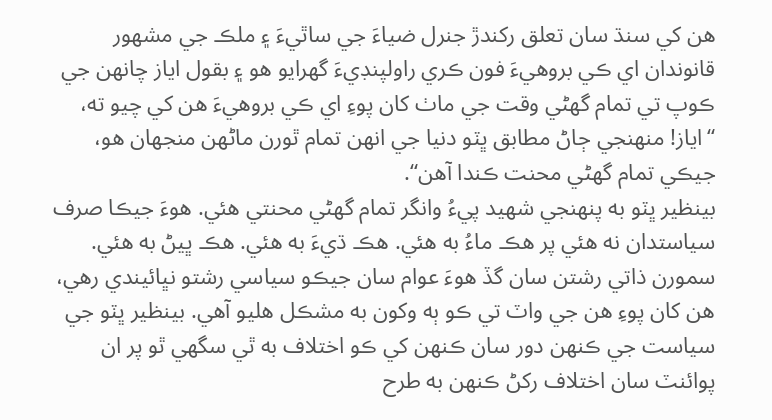ھن کي سنڌ سان تعلق رکندڙ جنرل ضياءَ جي ساٿيءَ ۽ ملڪ جي مشھور قانوندان اي ڪي بروھيءَ فون ڪري راولپنڊيءَ گھرايو ھو ۽ بقول اياز چانهن جي ڪوپ تي تمام گھڻي وقت جي ماٺ کان پوءِ اي ڪي بروھيءَ ھن کي چيو ته، “اياز! منهنجي ڄاڻ مطابق ڀٽو دنيا جي انهن تمام ٿورن ماڻھن منجھان ھو، جيڪي تمام گھڻي محنت ڪندا آھن“.
بينظير ڀٽو به پنهنجي شھيد پيءُ وانگر تمام گھڻي محنتي ھئي. ھوءَ جيڪا صرف سياستدان نه ھئي پر ھڪ ماءُ به ھئي. ھڪ ڌيءَ به ھئي. ھڪ ڀيڻ به ھئي. سمورن ذاتي رشتن سان گڏ ھوءَ عوام سان جيڪو سياسي رشتو نڀائيندي رھي، ھن کان پوءِ ھن جي واٽ تي ڪو ٻه وکون به مشڪل ھليو آھي. بينظير ڀٽو جي سياست جي ڪنهن دور سان ڪنهن کي ڪو اختلاف به ٿي سگھي ٿو پر ان پوائنٽ سان اختلاف رکڻ ڪنهن به طرح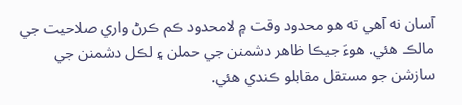آسان نه آھي ته ھو محدود وقت ۾ لامحدود ڪم ڪرڻ واري صلاحيت جي مالڪ ھئي. ھوءَ جيڪا ظاھر دشمنن جي حملن ۽ لڪل دشمنن جي سازشن جو مستقل مقابلو ڪندي ھئي.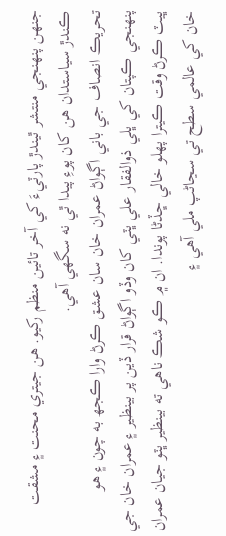جنهن پنهنجي منتشر ٿيندڙ پارٽيءَ کي آخر تائين منظم رکيو. ھن جيتري محنت ۽ مشقت ڪندڙ سياستدان ھن کان پوءِ پيدا ٿي نه سگھي آھي.
تحريڪ انصاف جي باني اڳواڻ عمران خان سان عشق ڪرڻ وارا ڪجھ به چون ۽ ھو پنهنجي ڪپتان کي ڀلي ذوالفقار علي ڀٽي کان وڏو اڳواڻ قرار ڏين پر بينظير ۽ عمران خان جي ڀيٽ ڪرڻ وقت ڪيترا پھلو خالي ڇڏڻا پوندا. ان ۾ ڪو شڪ ناھي ته بينظير ڀٽو جيان عمران خان کي عالمي سطح تي سڃاڻپ ملي آھي ۽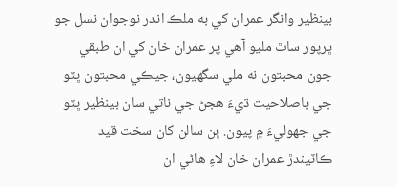بينظير وانگر عمران کي به ملڪ اندر نوجوان نسل جو ڀرپور ساٿ مليو آھي پر عمران خان کي ان طبقي جون محبتون نه ملي سگھيون، جيڪي محبتون ڀٽو جي باصلاحيت ڌيءَ ھجڻ جي ناتي سان بينظير ڀٽو جي جھوليءَ ۾ پيون. ٻن سالن کان سخت قيد ڪاٽيندڙ عمران خان لاءِ ھاڻي ان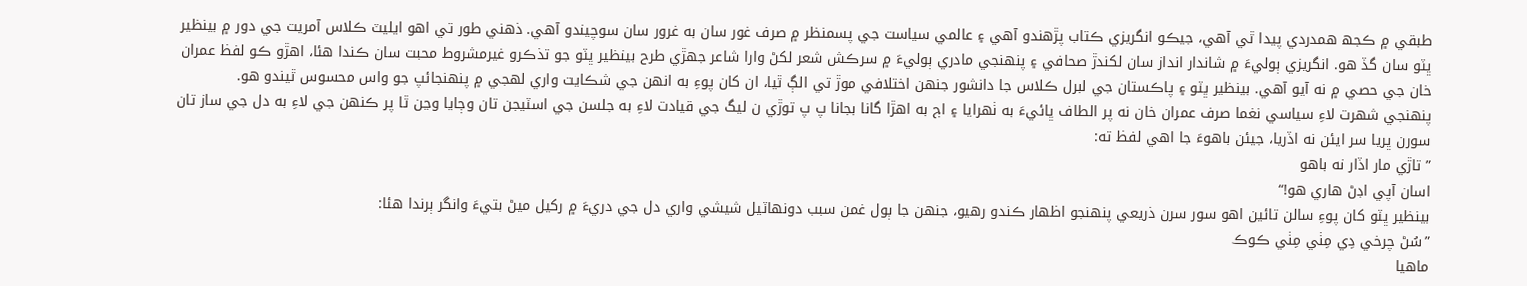طبقي ۾ ڪجھ ھمدردي پيدا ٿي آھي، جيڪو انگريزي ڪتاب پڙھندو آھي ۽ عالمي سياست جي پسمنظر ۾ صرف غور سان به غرور سان سوچيندو آھي. ذھني طور تي اھو ايليٽ ڪلاس آمريت جي دور ۾ بينظير ڀٽو سان گڏ ھو. انگريزي ٻوليءَ ۾ شاندار انداز سان لکندڙ صحافي ۽ پنهنجي مادري ٻوليءَ ۾ سرڪش شعر لکڻ وارا شاعر جھڙي طرح بينظير ڀٽو جو تذڪرو غيرمشروط محبت سان ڪندا ھئا، اھڙو ڪو لفظ عمران خان جي حصي ۾ نه آيو آھي. بينظير ڀٽو ۽ پاڪستان جي لبرل ڪلاس جا دانشور جنهن اختلافي موڙ تي الڳ ٿيا، ان کان پوءِ به انهن جي شڪايت واري لھجي ۾ پنهنجائپ جو واس محسوس ٿيندو ھو.
پنهنجي شھرت لاءِ سياسي نغما صرف عمران خان نه پر الطاف ڀائيءَ به ٺھرايا ۽ اڄ به اھڙا گانا بجانا پ پ توڙي ن ليگ جي قيادت لاءِ به جلسن جي اسٽيجن تان وڄايا وڃن ٿا پر ڪنهن جي لاءِ به دل جي ساز تان سورن ڀريا سر ايئن نه اڏريا، جيئن باھوءَ جا اھي لفظ ته:
”تاڙي مار اڏار نه باھو
اسان آپي اڊڻ ھاري ھو!“
بينظير ڀٽو کان پوءِ سالن تائين اھو سور سرن ذريعي پنهنجو اظھار ڪندو رھيو، جنهن جا ٻول غمن سبب دونهاٽيل شيشي واري دل جي دريءَ ۾ رکيل ميڻ بتيءَ وانگر ٻرندا ھئا:
”سُڻ چرخي دِي مِٺي مِٺي ڪوڪ
ماھيا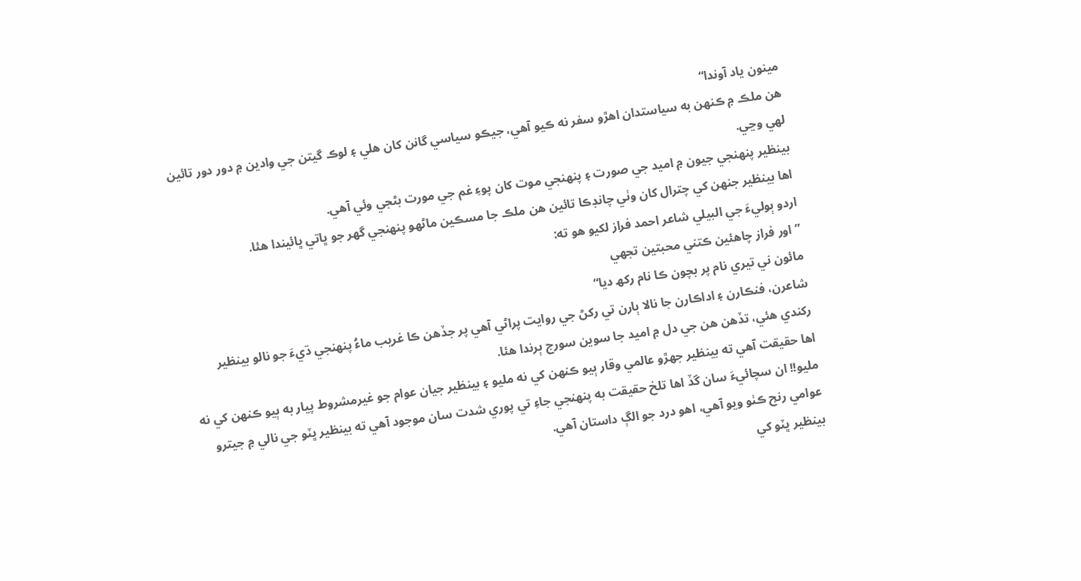مينون ياد آوندا“
ھن ملڪ ۾ ڪنهن به سياستدان اھڙو سفر نه ڪيو آھي، جيڪو سياسي گانن کان ھلي ۽ لوڪ گيتن جي وادين ۾ دور دور تائين لھي وڃي.
بينظير پنهنجي جيون ۾ اميد جي صورت ۽ پنهنجي موت کان پوءِ غم جي مورت بڻجي وئي آھي.
اھا بينظير جنهن کي چترال کان وٺي چانڊڪا تائين ھن ملڪ جا مسڪين ماڻھو پنهنجي گھر جو ڀاتي ڀائيندا ھئا.
اردو ٻوليءَ جي البيلي شاعر احمد فراز لکيو ھو ته:
”اور فراز چاھئين ڪتني محبتين تجھي
مائون ني تيري نام پر بچون ڪا نام رکھ ديا“
شاعرن، فنڪارن ۽ اداڪارن جا نالا ٻارن تي رکڻ جي روايت پراڻي آھي پر جڏھن ڪا غريب ماءُ پنهنجي ڌيءَ جو نالو بينظير رکندي ھئي، تڏھن ھن جي دل ۾ اميد جا سوين سورج ٻرندا ھئا.
اھا حقيقت آھي ته بينظير جھڙو عالمي وقار ٻيو ڪنهن کي نه مليو ۽ بينظير جيان عوام جو غيرمشروط پيار به ٻيو ڪنهن کي نه مليو!! ان سچائيءَ سان گڏ اھا تلخ حقيقت به پنهنجي جاءِ تي پوري شدت سان موجود آھي ته بينظير ڀٽو جي نالي ۾ جيترو عوامي رنج ڪٺو ويو آھي، اھو درد جو الڳ داستان آھي.
بينظير ڀٽو کي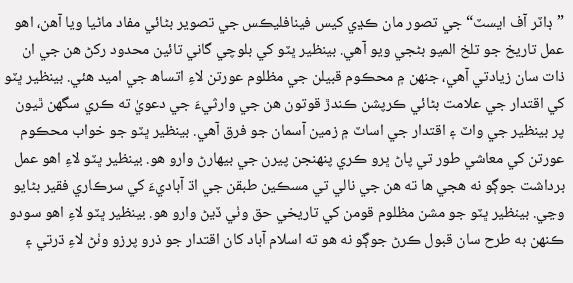”ڊاٽر آف ايسٽ“ جي تصور مان ڪڍي کيس فينافليڪس جي تصوير بڻائي مفاد ماڻيا ويا آھن، اھو عمل تاريخ جو تلخ الميو بڻجي ويو آھي. بينظير ڀٽو کي بلوچي گاني تائين محدود رکڻ ھن جي ان ذات سان زيادتي آھي، جنهن ۾ محڪوم قبيلن جي مظلوم عورتن لاءِ اتساھ جي اميد ھئي. بينظير ڀٽو کي اقتدار جي علامت بڻائي ڪرپشن ڪندڙ قوتون ھن جي وارثيءَ جي دعويٰ ته ڪري سگھن ٿيون پر بينظير جي واٽ ۽ اقتدار جي اساٽ ۾ زمين آسمان جو فرق آھي. بينظير ڀٽو جو خواب محڪوم عورتن کي معاشي طور تي پاڻ ڀرو ڪري پنهنجن پيرن جي بيھارڻ وارو ھو. بينظير ڀٽو لاءِ اھو عمل برداشت جوڳو نه ھجي ھا ته ھن جي نالي تي مسڪين طبقن جي اڌ آباديءَ کي سرڪاري فقير بڻايو وڃي. بينظير ڀٽو جو مشن مظلوم قومن کي تاريخي حق وٺي ڏيڻ وارو ھو. بينظير ڀٽو لاءِ اھو سودو ڪنهن به طرح سان قبول ڪرڻ جوڳو نه ھو ته اسلام آباد کان اقتدار جو ذرو پرزو وٺڻ لاءِ ڌرتي ۽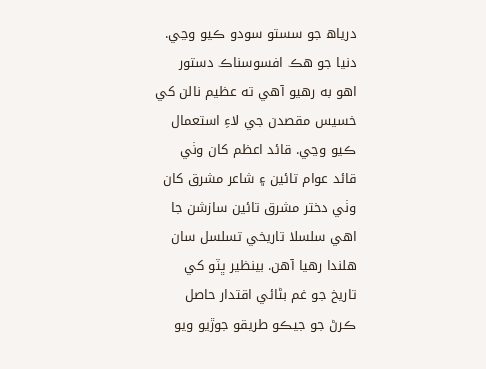درياھ جو سستو سودو ڪيو وڃي.
دنيا جو ھڪ افسوسناڪ دستور اھو به رھيو آھي ته عظيم نالن کي خسيس مقصدن جي لاءِ استعمال ڪيو وڃي. قائد اعظم کان وٺي قائد عوام تائين ۽ شاعر مشرق کان وٺي دختر مشرق تائين سازشن جا اھي سلسلا تاريخي تسلسل سان ھلندا رھيا آھن. بينظير ڀٽو کي تاريخ جو غم بڻائي اقتدار حاصل ڪرڻ جو جيڪو طريقو جوڙيو ويو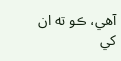آھي، ڪو ته ان کي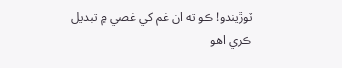ٽوڙيندو! ڪو ته ان غم کي غصي ۾ تبديل ڪري اھو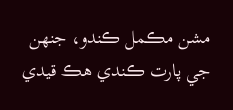مشن مڪمل ڪندو، جنهن جي پارت ڪندي ھڪ قيدي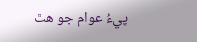پيءُ عوام جو ھٿ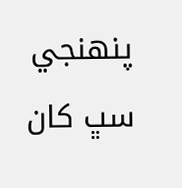پنهنجي سڀ کان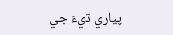پياري ڌيءَ جي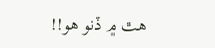ھٿ ۾ ڏنو ھو!!